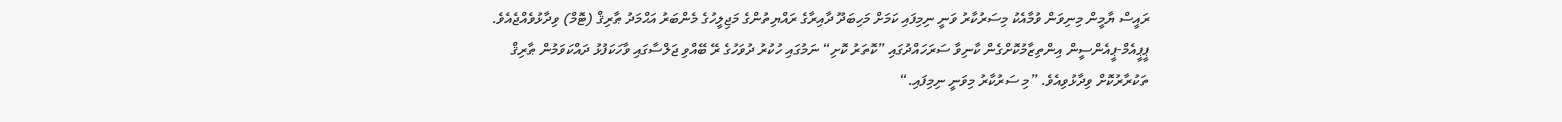ރައީސް ޔާމީން މިނިވަން ވުމާއެކު މިސަރުކާރު ވަނީ ނިމިފައި ކަމަށް މަހިބަދޫ ދާއިރާގެ ރައްޔިތުންގެ މަޖިލީހުގެ މެންބަރު އަޙްމަދު ޠާރިޤް (ޓޮމް) ވިދާޅުވެއްޖެއެވެ.
ޕީޕީއެމް-ޕީއެންސީން އިންތިޒާމުކޮށްގެން ކާނިވާ ސަރަހައްދުގައި ”ކޮތަރު ކޮށި“ ނަމުގައި ހުކުރު ދުވަހުގެ ރޭ ބޭއްވި ޖަލްސާގައި ވާހަކަފުޅު ދައްކަވަމުން ޠާރިޤް ތަކުރާރުކޮށް ވިދާޅުވިއެވެ. ”މި ސަރުކާރު މިވަނީ ނިމިފައި.“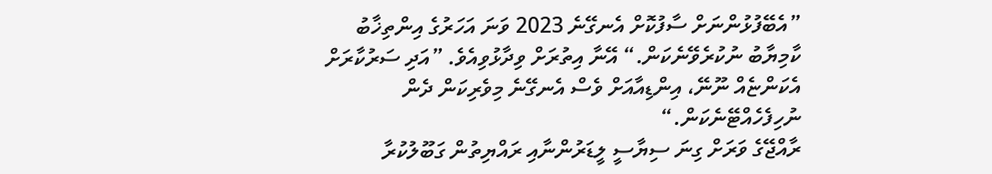”އެބޭފުޅުންނަށް ސާފުކޮށް އެނގޭނެ 2023 ވަނަ އަހަރުގެ އިންތިޚާބު ކާމިޔާބު ނުކުރެވޭނެކަން.“ އޭނާ އިތުރަށް ވިދާޅުވިއެވެ. ”އަދި ސަރުކާރަށް އެކަންޏެއް ނޫނޭ، އިންޑިއާއަށް ވެސް އެނގޭނެ މިވެރިކަން ދެން ނުހިފެހެއްޓޭނެކަން.“
ރާއްޖޭގެ ވަރަށް ގިނަ ސިޔާސީ ލީޑަރުންނާއި ރައްޔިތުން ގަބޫލުކުރާ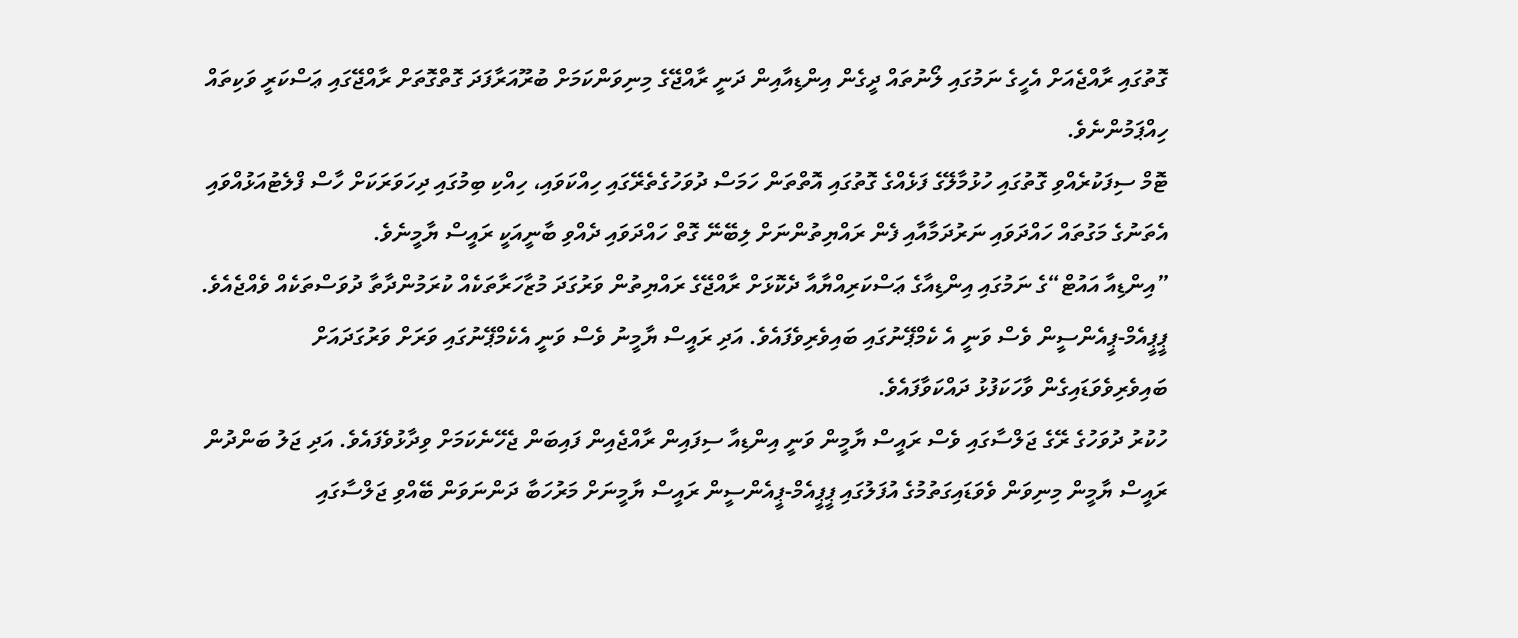ގޮތުގައި ރާއްޖެއަށް އެހީގެ ނަމުގައި ލޯނުތައް ދީގެން އިންޑިއާއިން ދަނީ ރާއްޖޭގެ މިނިވަންކަމަށް ބުރޫއަރާފަދަ ގޮތްގޮތަށް ރާއްޖޭގައި ޢަސްކަރީ ވަކިތައް ހިއްޕަމުންނެވެ.
ޓޮމް ސިފަކުރެއްވި ގޮތުގައި ހުޅުމާލޭގެ ފަޅެއްގެ ގޮތުގައި އޮތްތަން ހަމަސް ދުވަހުގެތެރޭގައި ހިއްކަވައި، ހިއްކި ބިމުގައި ދިހަވަރަކަށް ހާސް ފްލެޓުއަޅުއްވައި އެތަނުގެ މަގުތައް ހައްދަވައި ނަރުދަމާއާއި ފެން ރައްޔިތުންނަށް ލިބޭނޭ ގޮތް ހައްދަވައި ދެއްވި ބާނީއަކީ ރައީސް ޔާމީނެވެ.
”އިންޑިއާ އައުޓް“ގެ ނަމުގައި އިންޑިއާގެ ޢަސްކަރިއްޔާއާ ދެކޮޅަށް ރާއްޖޭގެ ރައްޔިތުން ވަރުގަދަ މުޒާހަރާތަކެއް ކުރަމުންދާތާ ދުވަސްތަކެއް ވެއްޖެއެވެ. ޕީޕީއެމް-ޕީއެންސީން ވެސް ވަނީ އެ ކެމްޕޭނުގައި ބައިވެރިވެފައެވެ. އަދި ރައީސް ޔާމީނު ވެސް ވަނީ އެކެމްޕޭނުގައި ވަރަށް ވަރުގަދައަށް ބައިވެރިވެވަޑައިގެން ވާހަކަފުޅު ދައްކަވާފައެވެ.
ހުކުރު ދުވަހުގެ ރޭގެ ޖަލްސާގައި ވެސް ރައީސް ޔާމީން ވަނީ އިންޑިއާ ސިފައިން ރާއްޖެއިން ފައިބަން ޖެހޭނެކަމަށް ވިދާޅުވެފައެވެ. އަދި ޖަލު ބަންދުން ރައީސް ޔާމީން މިނިވަން ވެވަޑައިގަތުމުގެ އުފަލުގައި ޕީޕީއެމް-ޕީއެންސީން ރައީސް ޔާމީނަށް މަރުހަބާ ދަންނަވަން ބޭއްވި ޖަލްސާގައި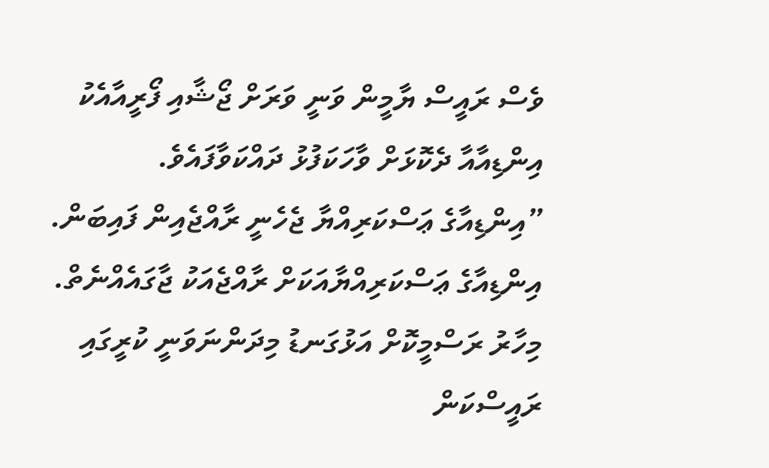ވެސް ރައީސް ޔާމީން ވަނީ ވަރަށް ޖޯޝާއި ފޯރީއާއެކު އިންޑިއާއާ ދެކޮޅަށް ވާހަކަފުޅު ދައްކަވާފައެވެ.
”އިންޑިއާގެ ޢަސްކަރިއްޔާ ޖެހެނީ ރާއްޖެއިން ފައިބަން. އިންޑިއާގެ ޢަސްކަރިއްޔާއަކަށް ރާއްޖެއަކު ޖާގައެއްނެތް. މިހާރު ރަސްމީކޮށް އަޅުގަނޑު މިދަންނަވަނީ ކުރީގައި ރައީސްކަން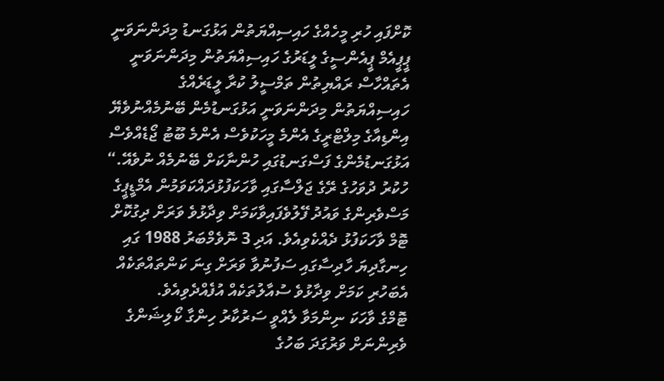ކޮށްފައި ހުރި މީހެއްގެ ހައިސިއްޔަތުން އަޅުގަނޑު މިދަންނަވަނީ ޕީޕީއެމް ޕީއެންސީގެ ލީޑަރުގެ ހައިސިއްޔަތުން މިދަންނަވަނީ އެތައްހާސް ރައްޔިތުން ތަމްސީލު ކުރާ ލީޑަރެއްގެ ހައިސިއްޔަތުން މިދަންނަވަނީ އަޅުގަނޑުމެން ބޭނުމެއްނުވެޔޭ އިންޑިއާގެ މިލްޓްރީގެ އެންމެ މީހަކުވެސް އެންމެ ބޫޓު ޖޯޑެއްވެސް އަޅުގަނޑުމެންގެ ފަސްގަނޑުގައި ހުންނާކަށް ބޭނުމެއް ނުވެއޭ.“
ހުކުރު ދުވަހުގެ ރޭގެ ޖަލްސާގައި ވާހަކަފުޅުދައްކަވަމުން އެމްޑީޕީގެ މަސްވެރިންގެ ވައުދު ފޭލުވެފައިވާކަމަށް ވިދާޅުވެ ވަރަށް ދިގުކޮށް ޓޮމް ވާހަކަފުޅު ދެއްކެވިއެވެ. އަދި 3 ނޮވެމްބަރު 1988 ގައި ހިނގާދިޔަ ހާދިސާގައި ސަފުނުވާ ވަރަށް ގިނަ ކަންތައްތަކެއް އެބަހުރި ކަމަށް ވިދާޅުވެ ސުއާލުތަކެއް އުފެއްދެވިއެވެ.
ޓޮމްގެ ވާހަކަ ނިންމަވާ ލެއްވީ ސަރުކާރު ހިންގާ ކޯލިޝަންގެ ވެރިންނަށް ވަރުގަދަ ބަހުގެ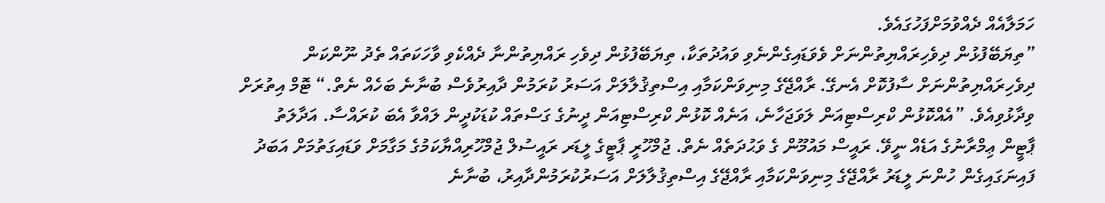ހަމަލާއެއް ދެއްވުމަށްފަހުގައެވެ.
”ތިޔަބޭފުޅުން ދިވެހިރައްޔިތުންނަށް ވެވަޑައިގެންނެވި ވައުދުތަކާ، ތިޔަބޭފުޅުން ދިވެހި ރައްޔިތުންނާ ދެއްކެވި ވާހަކަތައް ތެދު ނޫންކަން ދިވެހިރައްޔިތުންނަށް ސާފުކޮށް އެނގޭ. ރާއްޖޭގެ މިނިވަންކަމާއި އިސްތިޤުލާލަށް އަސަރު ކުރަމުން ދާއިރުވެސް ބުނާނެ ބަހެއް ނެތް.“ ޓޮމް އިތުރަށް ވިދާޅުވިއެވެ. ”އެއްކޮޅުން ކްރިސްޓިއަން ލަވަޖަހާނެ، އަނެއް ކޮޅުން ކްރިސްޓިއަން ދީނުގެ ގަސްތައް ކުޑަކުދީން ލައްވާ އެބަ ކުރައްސާ. އަދާލަތު ޕާޓީން ޢިމްރާނުގެ އަޑެއް ނީވޭ. ރައީސް މައުމޫން ގެ ވަޙުދަތެއް ނެތް. ޖުމްހޫރީ ޕާޓީގެ ލީޑަރ ރައީސުލް ޖުމްހޫރިއްޔާކަމުގެ މަގާމަށް ވަޑައިގަތުމަށް އަބަދު ފައިނަގައިގެން ހުންނަ ލީޑަރު ރާއްޖޭގެ މިނިވަންކަމާއި ރާއްޖޭގެ އިސްތިޤުލާލަށް އަސަރުކުރަމުންދާއިރު، ބުނާނެ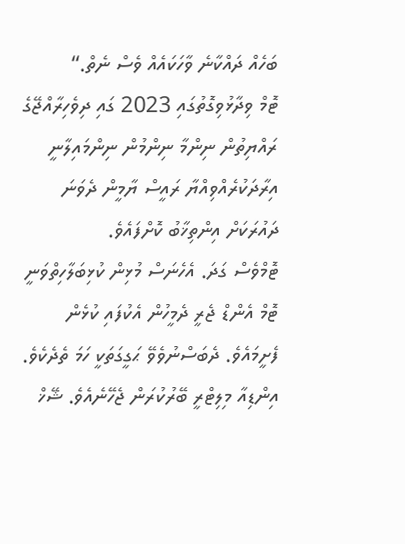ބަހެއް ދައްކާނެ ވާހަކައެއް ވެސް ނެތް.“
ޓޮމް ވިދާޅުވިގޮތުގައި 2023 ގައި ދިވެހިރާއްޖޭގެ ރައްޔިތުން ނިންމާ ނިންމުން ނިންމައިލާނީ އިރާދަކުރެއްވިއްޔާ ރައީސް ޔާމީން ދެވަނަ ދައުރަކަށް އިންތިޚާބު ކޮށްފައެވެ.
ޓޮމްވެސް ގަދަ. އެހެނަސް މުޅިން ކުޅިބަލާހިތްވަނީ ޓޮމް އެންޑް ޖެރީ ދެމީހުން އެކުފައި ކުޅެން ފެށީމައެވެ. ދެބަސްނުވެވޭ ޙަގީގަތަކީ ހަމަ ތެދެކެވެ. އިންޑިއާ މިލިޓްރީ ބޭރުކުރަން ޖެހޭނެއެވެ. ޝޭޚް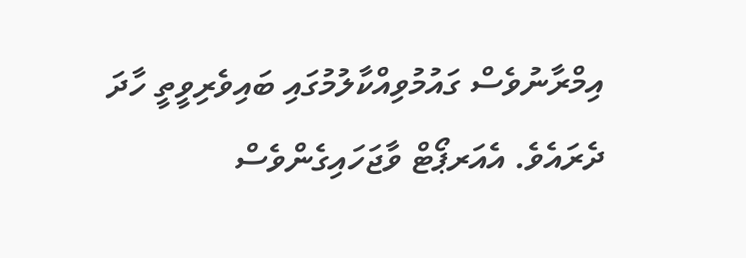އިމްރާނުވެސް ގައުމުވިއްކާލުމުގައި ބައިވެރިވީތީ ހާދަ ދެރައެވެ. އެއަރޕޯޓް ވާޖަހައިގެންވެސް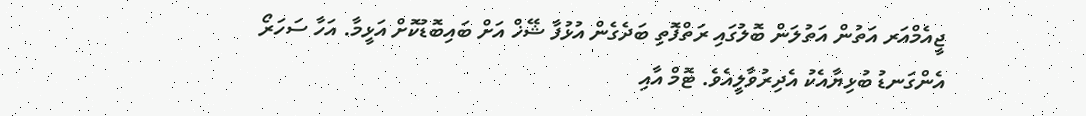ޖީއެމްއަރ އަތުން އަތުލަން ބޮލުގައި ރަތްފޮތި ބަދެގެން އުޅުފާ ޝޭޚް އަށް ބައިބޮޑުކޮށް އަޅީމާ. އަހާ ސަހަރޯ އެންގަނޑު ބުޅިޔާއެކު އެދިރުވާލީއެވެ. ޓޮމް އާއި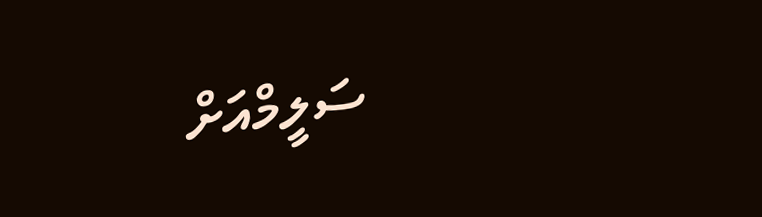ސަލީމްއަށް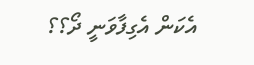އެކަން އެގިފާވަނީ ދޯ؟؟